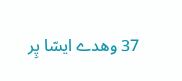37 وهدے ایسّا پِر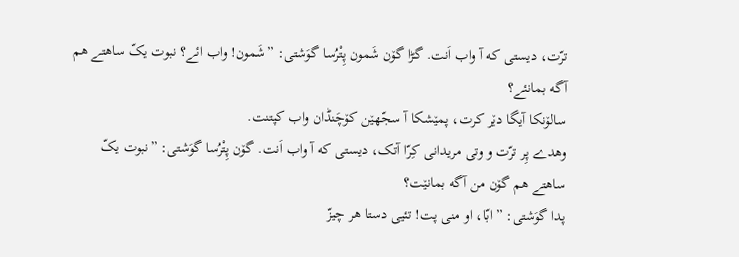ترّت، دیستی که آ واب اَنت. گڑا گۆن شَمون پِتْرُسا گوَشتی: ”شَمون! واب ائے؟ نبوت یکّ ساهتے هم آگه بمانئے؟
سالۆنکا آیگا دێر کرت، پمێشکا آ سجّهێن کۆچَنڈان واب کپتنت.
وهدے پِر ترّت و وتی مریدانی کِرّا آتک، دیستی که آ واب اَنت. گۆن پِتْرُسا گوَشتی: ”نبوت یکّ ساهتے هم گۆن من آگه بمانێت؟
پدا گوَشتی: ”ابّا، او منی پت! تئیی دستا هر چیزّ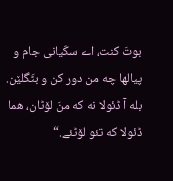بوتَ کنت، اے سکّیانی جام و پیالها چه من دور کن و بٹَگلێن. بله آ ڈئولا نه که منَ لۆٹان، هما ڈئولا که تئو لۆٹئے.“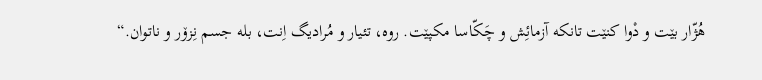هُژّار بێت و دْوا کنێت تانکه آزمائِش و چَکّاسا مکپێت. روه، تئیار و مُرادیگ اِنت، بله جسم نِزۆر و ناتوان.“